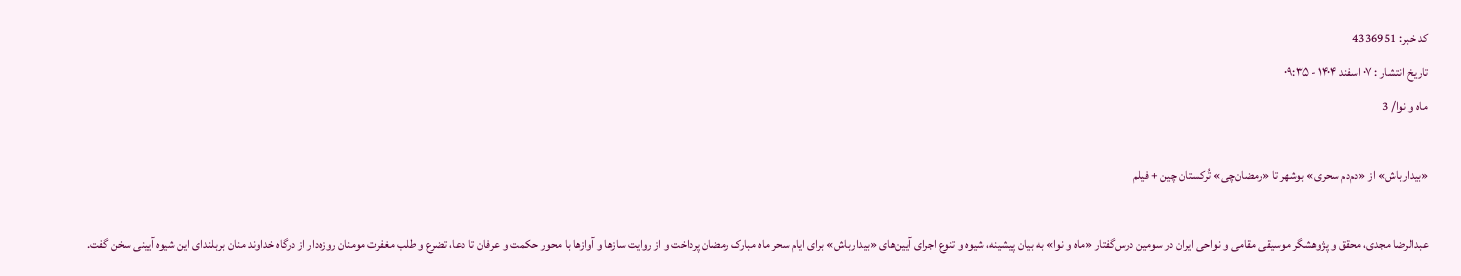کد خبر: 4336951
تاریخ انتشار : ۰۷ اسفند ۱۴۰۴ - ۰۹:۳۵
ماه و نوا/ 3

«بیدارباش» از «دم‌دم سحری» بوشهر تا «رمضان‌چی» تُرکستان چین + فیلم

عبدالرضا مجدی، محقق و پژوهشگر موسیقی مقامی و نواحی ایران در سومین درس‌گفتار «ماه و نوا» به بیان پیشینه، شیوه و تنوع اجرای آیین‌های «بیدارباش» برای ایام سحر ماه مبارک رمضان پرداخت و از روایت سازها و آوازها با محور حکمت و عرفان تا دعا، تضرع و طلب مغفرت مومنان روزه‌دار از درگاه خداوند منان بربلندای این شیوه آیینی سخن گفت.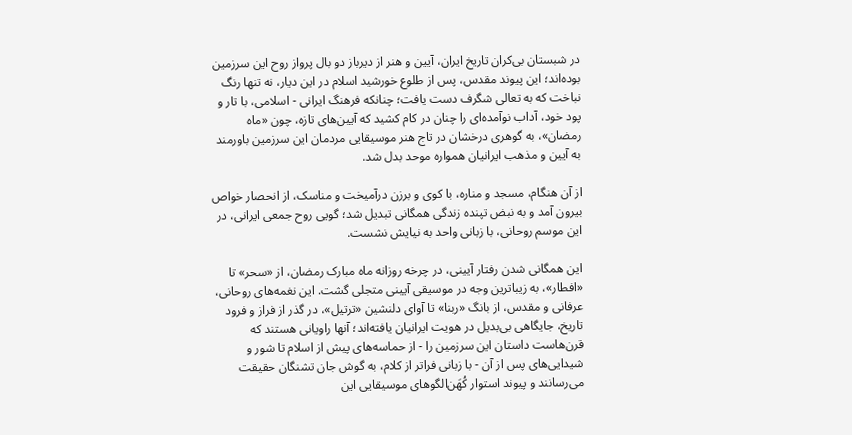در شبستان بی‌کران تاریخ ایران، آیین و هنر از دیرباز دو بال پرواز روح این سرزمین بوده‌اند؛ این پیوند مقدس، پس از طلوع خورشید اسلام در این دیار، نه تنها رنگ نباخت که به تعالی‌ شگرف دست یافت؛ چنانکه فرهنگ ایرانی - اسلامی، با تار و پود خود، آداب نوآمده‌ای را چنان در کام کشید که آیین‌های تازه، چون «ماه رمضان»، به گوهری درخشان در تاج هنر موسیقایی مردمان این سرزمین باورمند به آیین و مذهب ایرانیان همواره موحد بدل شد.

از آن هنگام، مسجد و مناره، با کوی و برزن درآمیخت و مناسک، از انحصار خواص بیرون آمد و به نبض تپنده زندگی همگانی تبدیل شد؛ گویی روح جمعی ایرانی، در این موسم روحانی، با زبانی واحد به نیایش نشست.

این همگانی شدن رفتار آیینی، در چرخه روزانه ماه مبارک رمضان، از «سحر» تا «افطار»، به زیباترین وجه در موسیقی آیینی متجلی گشت. این نغمه‌های روحانی، عرفانی و مقدس، از بانگ «ربنا» تا آوای دلنشین «ترتیل»، در گذر از فراز و فرود تاریخ، جایگاهی بی‌بدیل در هویت ایرانیان یافته‌اند؛ آنها راویانی هستند که قرن‌هاست داستان این سرزمین را - از حماسه‌های پیش از اسلام تا شور و شیدایی‌های پس از آن - با زبانی فراتر از کلام، به گوش جان تشنگان حقیقت می‌رسانند و پیوند استوار کُهَن‌الگوهای موسیقایی این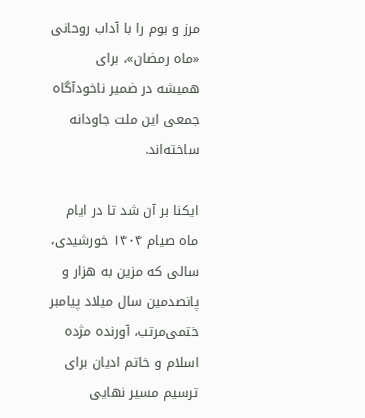مرز و بوم را با آداب روحانی «ماه رمضان»، برای همیشه در ضمیر ناخودآگاه جمعی این ملت جاودانه ساخته‌اند.

ایکنا بر آن شد تا در ایام ماه صیام ۱۴۰۴ خورشیدی، سالی که مزین به هزار و پانصدمین سال میلاد پیامبر ختمی‌مرتب، آورنده مژده اسلام و خاتم ادیان برای ترسیم مسیر نهایی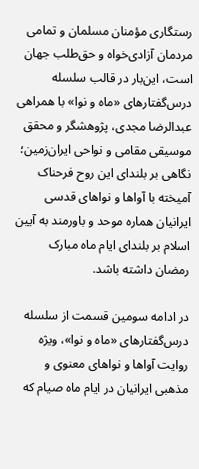رستگاری مؤمنان مسلمان و تمامی مردمان آزادی‌خواه و حق‌طلب جهان است، این‌بار در قالب سلسله درس‌گفتارهای «ماه و نوا» با همراهی عبدالرضا مجدی، پژوهشگر و محقق موسیقی مقامی و نواحی ایران‌زمین؛ نگاهی بر بلندای این روح فرحناک آمیخته با آواها و نواهای قدسی ایرانیان هماره موحد و باورمند به آیین اسلام بر بلندای ایام ماه مبارک رمضان داشته باشد.

در ادامه سومین قسمت از سلسله درس‌گفتارهای «ماه و نوا»، ویژه روایت آواها و نواهای معنوی و مذهبی ایرانیان در ایام ماه صیام که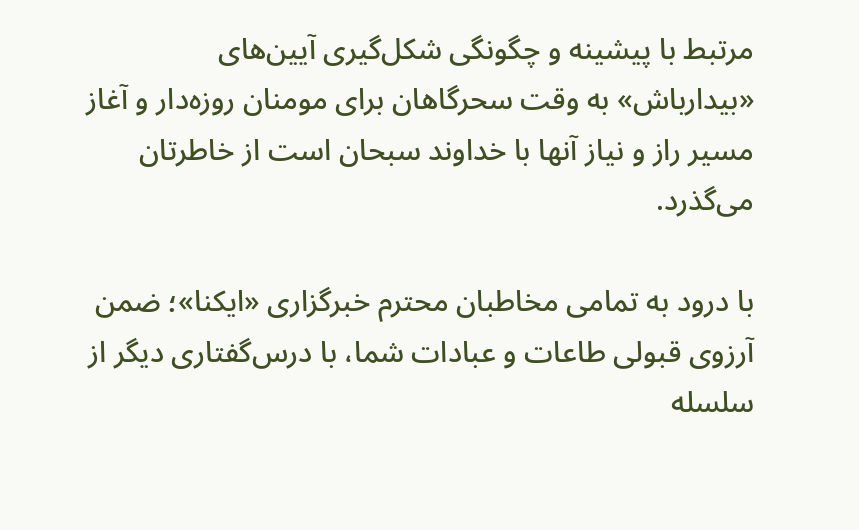مرتبط با پیشینه و چگونگی شکل‌گیری آیین‌های «بیدارباش» به وقت سحرگاهان برای مومنان روزه‌دار و آغاز مسیر راز و نیاز آنها با خداوند سبحان است از خاطرتان می‌گذرد.

با درود به تمامی مخاطبان محترم خبرگزاری «ایکنا»؛ ضمن آرزوی قبولی طاعات و عبادات شما، با درس‌گفتاری دیگر از سلسله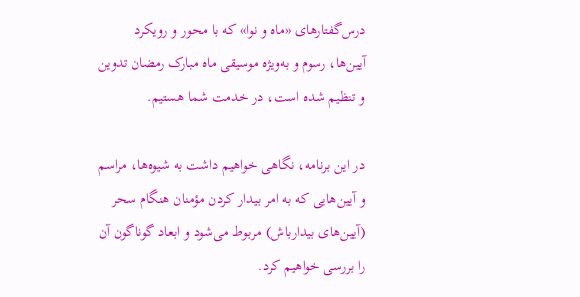درس‌گفتارهای «ماه و نوا» که با محور و رویکرد آیین‌ها، رسوم و به‌ویژه موسیقی ماه مبارک رمضان تدوین و تنظیم شده است، در خدمت شما هستیم.

در این برنامه، نگاهی خواهیم داشت به شیوه‌ها، مراسم و آیین‌هایی که به امر بیدار کردن مؤمنان هنگام سحر (آیین‌های بیدارباش) مربوط می‌شود و ابعاد گوناگون آن را بررسی خواهیم کرد.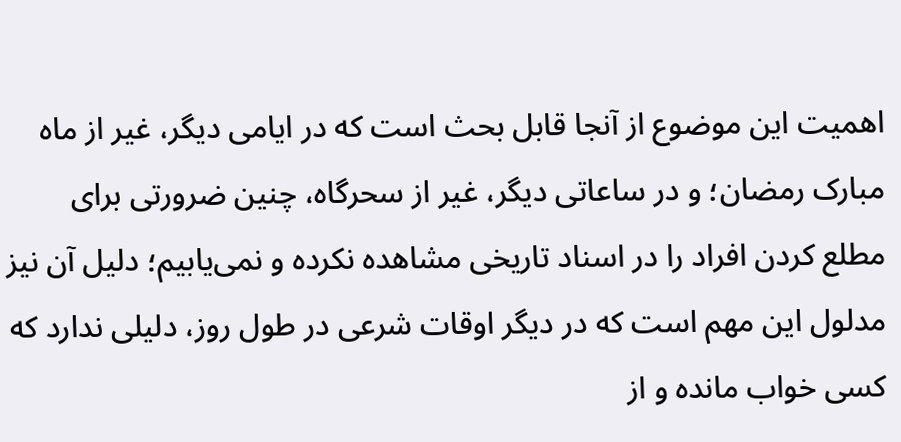اهمیت این موضوع از آنجا قابل بحث است که در ایامی دیگر، غیر از ماه مبارک رمضان؛ و در ساعاتی دیگر، غیر از سحرگاه، چنین ضرورتی برای مطلع کردن افراد را در اسناد تاریخی مشاهده نکرده‌ و نمی‌یابیم؛ دلیل آن نیز مدلول این مهم است که در دیگر اوقات شرعی در طول روز، دلیلی ندارد که کسی خواب مانده و از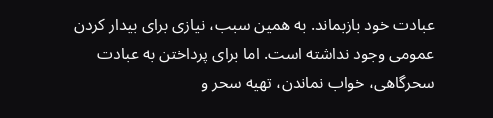عبادت خود بازبماند. به همین سبب، نیازی برای بیدار کردن عمومی وجود نداشته است. اما برای پرداختن به عبادت سحرگاهی، خواب نماندن، تهیه سحر و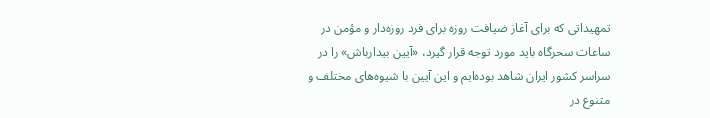تمهیداتی که برای آغاز ضیافت روزه برای فرد روزه‌دار و مؤمن در ساعات سحرگاه باید مورد توجه قرار گیرد، «آیین بیدارباش» را در سراسر کشور ایران شاهد بوده‌ایم و این آیین با شیوه‌های مختلف و متنوع در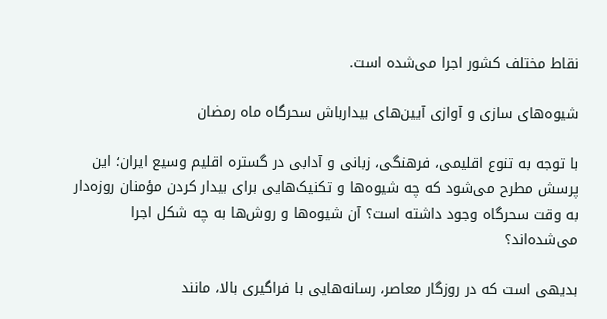نقاط مختلف کشور اجرا می‌شده است.

شیوه‌های سازی و آوازی آیین‌های بیدارباش سحرگاه ماه رمضان

با توجه به تنوع اقلیمی، فرهنگی، زبانی و آدابی در گستره اقلیم وسیع ایران؛ این پرسش مطرح می‌شود که چه شیوه‌ها و تکنیک‌هایی برای بیدار کردن مؤمنان روزه‌دار به وقت سحرگاه وجود داشته است؟ آن شیوه‌ها و روش‌ها به چه شکل اجرا می‌شده‌اند؟

بدیهی است که در روزگار معاصر، رسانه‌هایی با فراگیری بالا، مانند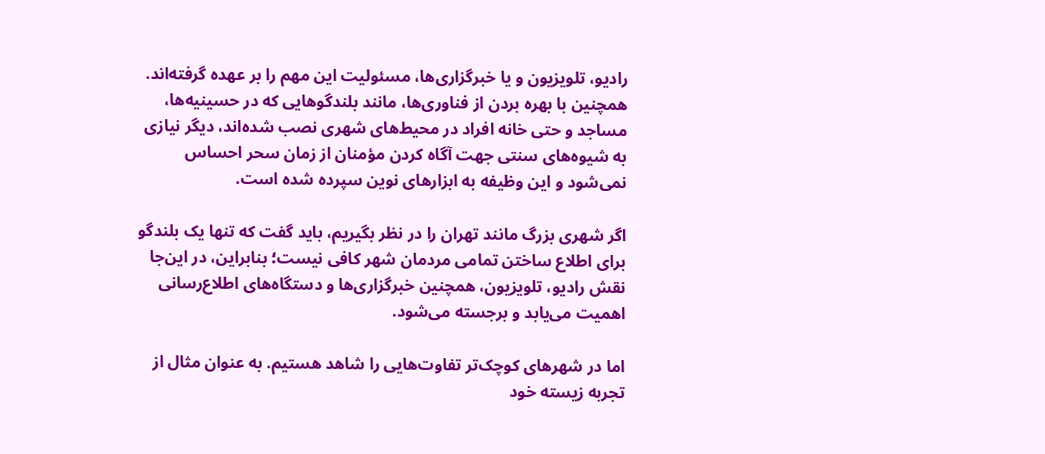رادیو، تلویزیون و یا خبرگزاری‌ها، مسئولیت این مهم را بر عهده گرفته‌اند. همچنین با بهره بردن از فناوری‌ها، مانند بلندگوهایی که در حسینیه‌ها، مساجد و حتی خانه افراد در محیط‌های شهری نصب شده‌اند، دیگر نیازی به شیوه‌های سنتی جهت آگاه کردن مؤمنان از زمان سحر احساس نمی‌شود و این وظیفه به ابزارهای نوین سپرده شده است.

اگر شهری بزرگ مانند تهران را در نظر بگیریم، باید گفت که تنها یک بلندگو برای اطلاع ساختن تمامی مردمان شهر کافی نیست؛ بنابراین، در این‌جا نقش رادیو، تلویزیون، همچنین خبرگزاری‌ها و دستگاه‌های اطلاع‌رسانی اهمیت می‌یابد و برجسته می‌شود.

اما در شهرهای کوچک‌تر تفاوت‌هایی را شاهد هستیم. به عنوان مثال از تجربه زیسته خود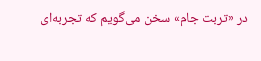در «تربت جام» سخن می‌گویم که تجربه‌ای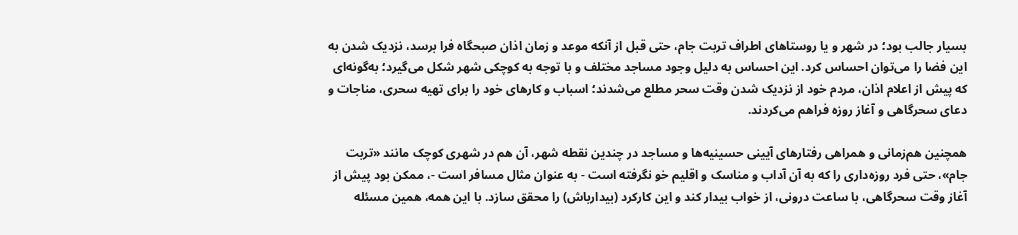بسیار جالب بود؛ در شهر و یا روستاهای اطراف تربت جام، حتی قبل از آنکه موعد و زمان اذان صبحگاه فرا برسد، نزدیک شدن به این فضا را می‌توان احساس کرد. این احساس به دلیل وجود مساجد مختلف و با توجه به کوچکی شهر شکل می‌گیرد؛ به‌گونه‌ای که پیش از اعلام اذان، مردم خود از نزدیک شدن وقت سحر مطلع می‌شدند؛ اسباب و کارهای خود را برای تهیه سحری، مناجات و دعای سحرگاهی و آغاز روزه فراهم می‌کردند.

همچنین هم‌زمانی و همراهی رفتارهای آیینی حسینیه‌ها و مساجد در چندین نقطه شهر، آن هم در شهری کوچک مانند «تربت جام»، حتی فرد روزه‌داری را که به آن آداب و مناسک و اقلیم خو نگرفته است - به عنوان مثال مسافر است -، ممکن بود پیش از آغاز وقت سحرگاهی، با ساعت درونی، از خواب بیدار کند و این کارکرد (بیدارباش) را محقق سازد. با این همه، همین مسئله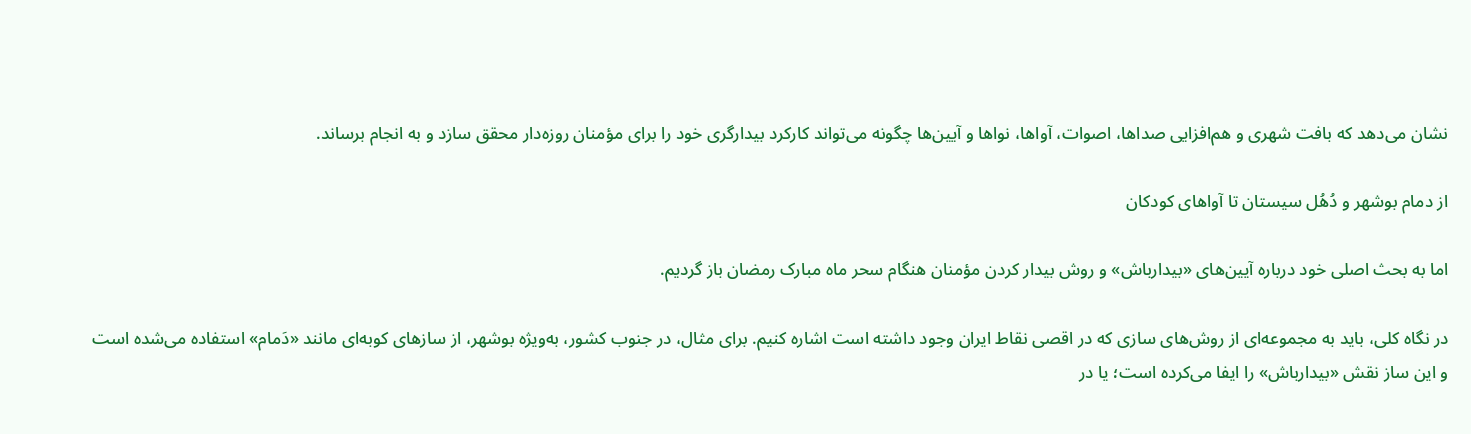نشان می‌دهد که بافت شهری و هم‌افزایی صداها، اصوات، آواها، نواها و آیین‌ها چگونه می‌تواند کارکرد بیدارگری خود را برای مؤمنان روزه‌دار محقق سازد و به انجام برساند.

از دمام بوشهر و دُهُل سیستان تا آواهای کودکان

اما به بحث اصلی خود درباره آیین‌های «بیدارباش» و روش بیدار کردن مؤمنان هنگام سحر ماه مبارک رمضان باز گردیم.

در نگاه کلی، باید به مجموعه‌ای از روش‌های سازی که در اقصی نقاط ایران وجود داشته است اشاره کنیم. برای مثال، در جنوب کشور، به‌ویژه بوشهر، از سازهای کوبه‌ای مانند «دَمام» استفاده می‌شده است و این ساز نقش «بیدارباش» را ایفا می‌کرده است؛ یا در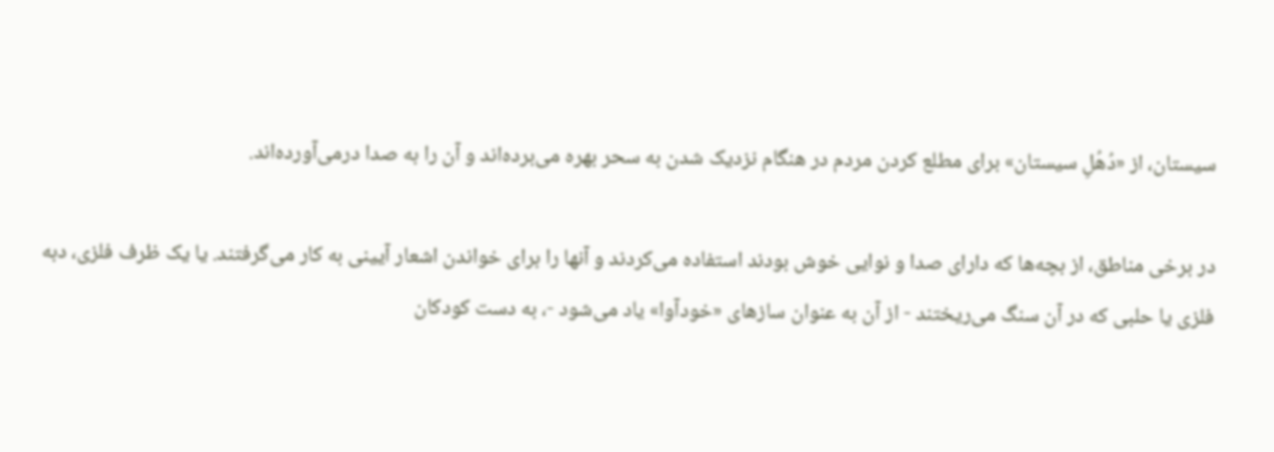سیستان، از «دُهُلِ سیستان» برای مطلع کردن مردم در هنگام نزدیک شدن به سحر بهره می‌برده‌اند و آن را به صدا درمی‌آورده‌اند.

در برخی مناطق، از بچه‌ها که دارای صدا و نوایی خوش بودند استفاده می‌کردند و آنها را برای خواندن اشعار آیینی به کار می‌گرفتند. یا یک ظرف فلزی، دبه فلزی یا حلبی که در آن سنگ می‌ریختند - از آن به عنوان سازهای «خودآوا» یاد می‌شود -، به دست کودکان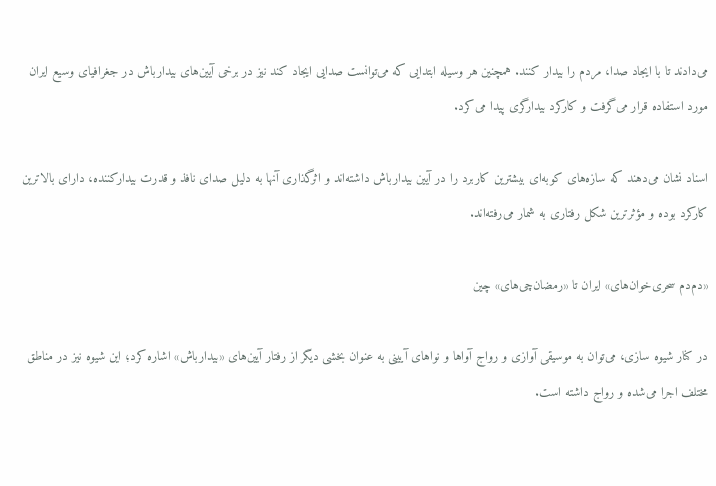می‌دادند تا با ایجاد صدا، مردم را بیدار کنند. همچنین هر وسیله ابتدایی که می‌توانست صدایی ایجاد کند نیز در برخی آیین‌های بیدارباش در جغرافیای وسیع ایران مورد استفاده قرار می‌گرفت و کارکرد بیدارگری پیدا می‌کرد.

اسناد نشان می‌دهند که سازه‌های کوبه‌ای بیشترین کاربرد را در آیین بیدارباش داشته‌اند و اثرگذاری آنها به دلیل صدای نافذ و قدرت بیدارکننده، دارای بالاترین کارکرد بوده و مؤثرترین شکل رفتاری به شمار می‌رفته‌اند.

«دم‌دم سحری‌خوان‌های» ایران تا «رمضان‌چی‌های» چین

در کنار شیوه سازی، می‌توان به موسیقی آوازی و رواج آواها و نواهای آیینی به عنوان بخشی دیگر از رفتار آیین‌های «بیدارباش» اشاره کرد؛ این شیوه نیز در مناطق مختلف اجرا می‌شده و رواج داشته است.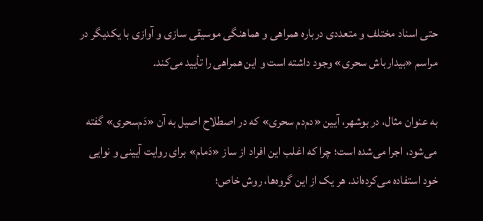حتی اسناد مختلف و متعددی درباره همراهی و هماهنگی موسیقی سازی و آوازی با یکدیگر در مراسم «بیدارباش سحری» وجود داشته است و این همراهی را تأیید می‌کند.

به عنوان مثال، در بوشهر، آیین «دم‌دم سحری» که در اصطلاح اصیل به آن «دَم‌سحری» گفته می‌شود، اجرا می‌شده است؛ چرا که اغلب این افراد از ساز «دَمام» برای روایت آیینی و نوایی خود استفاده می‌کرده‌اند. هر یک از این گروه‌ها، روش خاص؛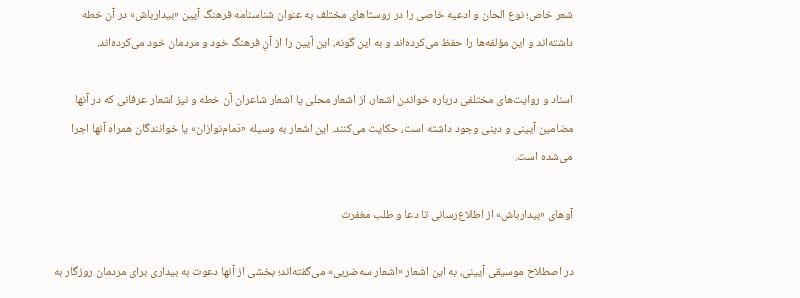شعر خاص؛ نوع الحان و ادعیه خاصی را در روستاهای مختلف به عنوان شناسنامه فرهنگ آیین «بیدارباش» در آن خطه داشته‌اند و این مؤلفه‌ها را حفظ می‌کرده‌اند و به این گونه، این آیین را از آنِ فرهنگ خود و مردمان خود می‌کرده‌اند.

اسناد و روایت‌های مختلفی درباره خواندن اشعار، از اشعار محلی یا اشعار شاعران آن خطه و نیز اشعار عرفانی که در آنها مضامین آیینی و دینی وجود داشته است، حکایت می‌کنند. این اشعار به وسیله «دَمام‌نوازان» یا خوانندگان همراه آنها اجرا می‌شده است.

آوهای «بیدارباش» از اطلاع‌رسانی تا دعا و طلب مغفرت

در اصطلاح موسیقی آیینی، به این اشعار «اشعار سه‌ضربی» می‌گفته‌اند؛ بخشی از آنها دعوت به بیداری برای مردمان روزگار به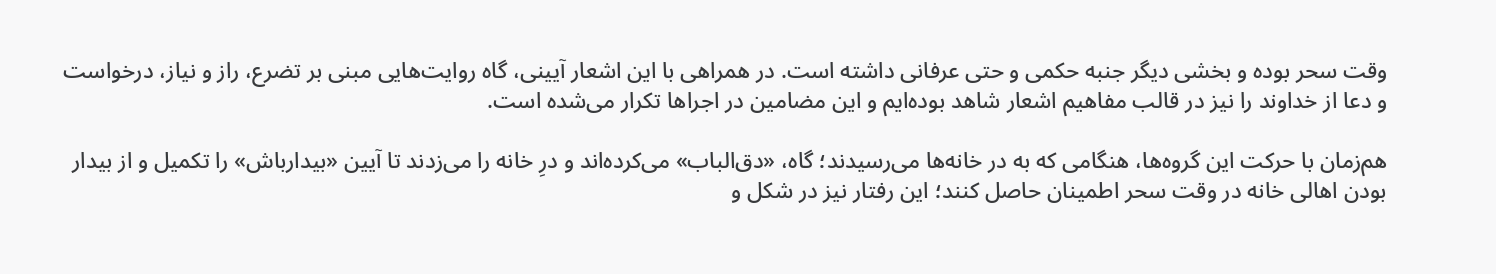وقت سحر بوده و بخشی دیگر جنبه حکمی و حتی عرفانی داشته است. در همراهی با این اشعار آیینی، گاه روایت‌هایی مبنی بر تضرع، راز و نیاز، درخواست و دعا از خداوند را نیز در قالب مفاهیم اشعار شاهد بوده‌ایم و این مضامین در اجراها تکرار می‌شده است.

هم‌زمان با حرکت این گروه‌ها، هنگامی که به در خانه‌ها می‌رسیدند؛ گاه، «دق‌الباب» می‌کرده‌اند و درِ خانه را می‌زدند تا آیین «بیدارباش» را تکمیل و از بیدار بودن اهالی خانه در وقت سحر اطمینان حاصل کنند؛ این رفتار نیز در شکل و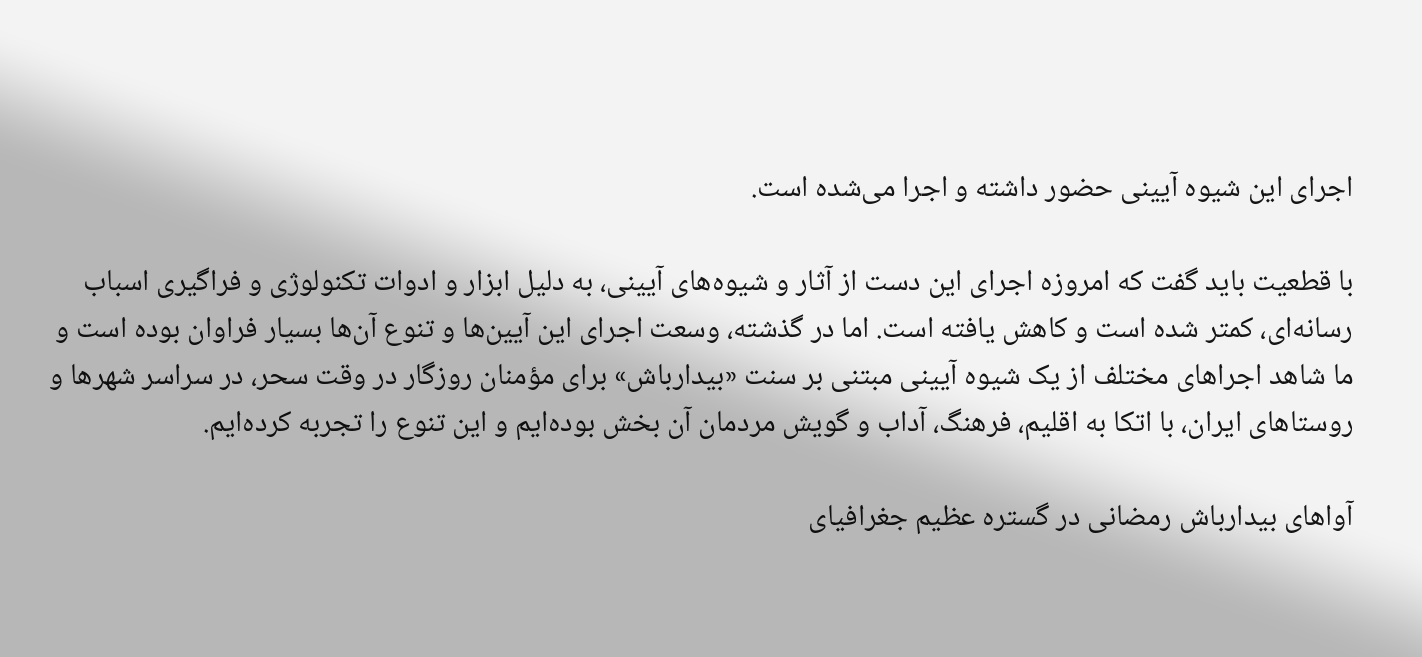اجرای این شیوه آیینی حضور داشته و اجرا می‌شده است.

با قطعیت باید گفت که امروزه اجرای این دست از آثار و شیوه‌های آیینی، به دلیل ابزار و ادوات تکنولوژی و فراگیری اسباب رسانه‌ای، کمتر شده است و کاهش یافته است. اما در گذشته، وسعت اجرای این آیین‌ها و تنوع آن‌ها بسیار فراوان بوده است و ما شاهد اجراهای مختلف از یک شیوه آیینی مبتنی بر سنت «بیدارباش» برای مؤمنان روزگار در وقت سحر، در سراسر شهرها و روستاهای ایران، با اتکا به اقلیم، فرهنگ، آداب و گویش مردمان آن بخش بوده‌ایم و این تنوع را تجربه کرده‌ایم.

آواهای بیدارباش رمضانی در گستره عظیم جغرافیای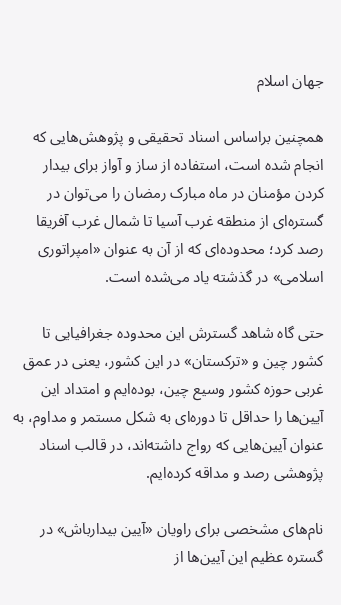جهان اسلام

همچنین براساس اسناد تحقیقی و پژوهش‌هایی که انجام شده است، استفاده از ساز و آواز برای بیدار کردن مؤمنان در ماه مبارک رمضان را می‌توان در گستره‌ای از منطقه غرب آسیا تا شمال غرب آفریقا رصد کرد؛ محدوده‌ای که از آن به عنوان «امپراتوری اسلامی» در گذشته یاد می‌شده است.

حتی گاه شاهد گسترش این محدوده جغرافیایی تا کشور چین و «ترکستان» در این کشور، یعنی در عمق غربی حوزه کشور وسیع چین، بوده‌ایم و امتداد این آیین‌ها را حداقل تا دوره‌ای به شکل مستمر و مداوم، به عنوان آیین‌هایی که رواج داشته‌اند، در قالب اسناد پژوهشی رصد و مداقه کرده‌ایم.

نام‌های مشخصی برای راویان «آیین بیدارباش» در گستره عظیم این آیین‌ها از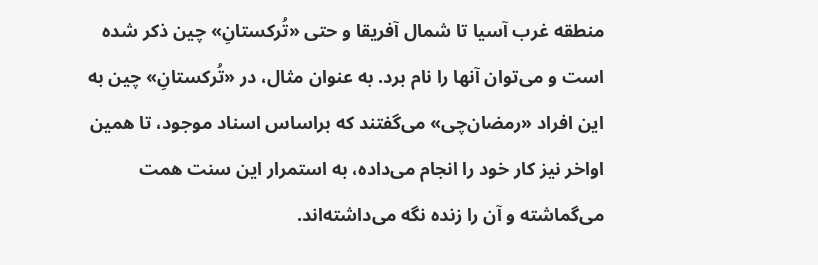منطقه غرب آسیا تا شمال آفریقا و حتی «تُرکستانِ» چین ذکر شده است و می‌توان آنها را نام برد. به عنوان مثال، در «تُرکستانِ» چین به این افراد «رمضان‌چی» می‌گفتند که براساس اسناد موجود، تا همین اواخر نیز کار خود را انجام می‌داده، به استمرار این سنت همت می‌گماشته و آن را زنده نگه می‌داشته‌اند.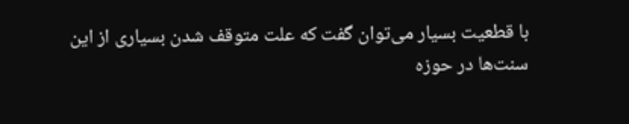با قطعیت بسیار می‌توان گفت که علت متوقف شدن بسیاری از این سنت‌ها در حوزه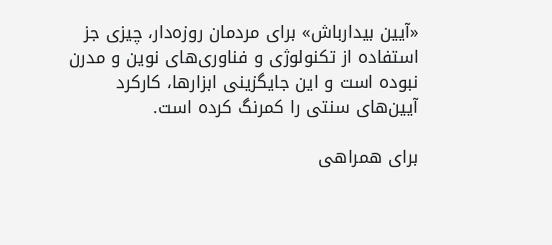«آیین بیدارباش» برای مردمان روزه‌دار، چیزی جز استفاده از تکنولوژی و فناوری‌های نوین و مدرن نبوده است و این جایگزینی ابزارها، کارکرد آیین‌های سنتی را کمرنگ کرده است.

برای همراهی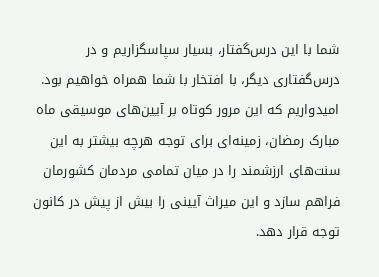شما با این درس‌گفتار، بسیار سپاسگزاریم و در درس‌گفتاری دیگر، با افتخار با شما همراه خواهیم بود. امیدواریم که این مرور کوتاه بر آیین‌های موسیقی ماه مبارک رمضان، زمینه‌ای برای توجه هرچه بیشتر به این سنت‌های ارزشمند را در میان تمامی مردمان کشورمان فراهم سازد و این میراث آیینی را بیش از پیش در کانون توجه قرار دهد.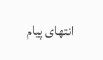انتهای پیام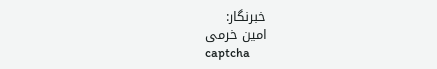خبرنگار:
امین خرمی
captcha